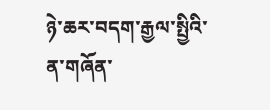ཉེ་ཆར་བདག་རྒྱལ་སྤྱིའི་ན་གཞོན་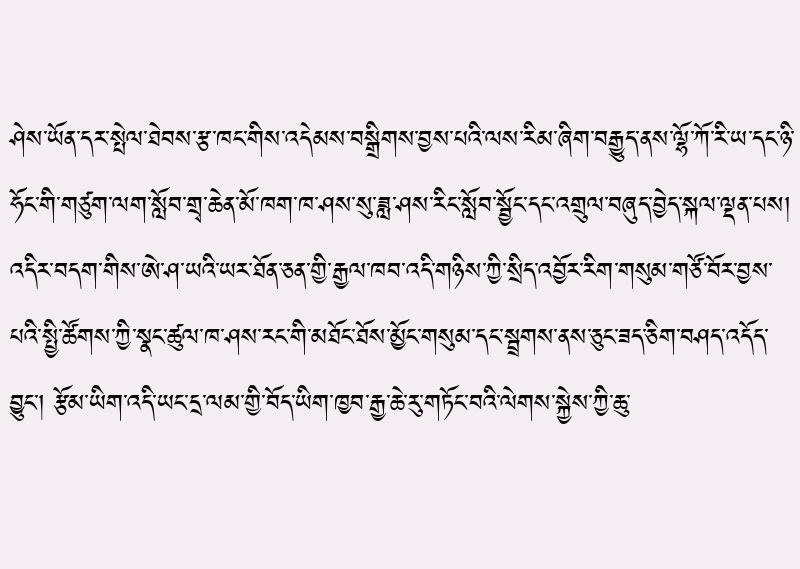ཤེས་ཡོན་དར་སྤེལ་ཐེབས་རྩ་ཁང་གིས་འདེམས་བསྒྲིགས་བྱས་པའི་ལས་རིམ་ཞིག་བརྒྱུད་ནས་ལྷོ་ཀོ་རི་ཡ་དང་ཉི་ཧོང་གི་གཙུག་ལག་སློབ་གྲྭ་ཆེན་མོ་ཁག་ཁ་ཤས་སུ་ཟླ་ཤས་རིང་སློབ་སྦྱོང་དང་འགྲུལ་བཞུད་བྱེད་སྐལ་ལྡན་པས། འདིར་བདག་གིས་ཨེ་ཤ་ཡའི་ཡར་ཐོན་ཅན་གྱི་རྒྱལ་ཁབ་འདི་གཉིས་ཀྱི་སྲིད་འབྱོར་རིག་གསུམ་གཙོ་བོར་བྱས་པའི་སྤྱི་ཚོགས་ཀྱི་སྣང་ཚུལ་ཁ་ཤས་རང་གི་མཐོང་ཐོས་མྱོང་གསུམ་དང་སྦྲགས་ནས་ཅུང་ཟད་ཅིག་བཤད་འདོད་བྱུང་། རྩོམ་ཡིག་འདི་ཡང་དྲ་ལམ་གྱི་བོད་ཡིག་ཁྱབ་རྒྱ་ཆེ་རུ་གཏོང་བའི་ལེགས་སྐྱེས་ཀྱི་ཆུ་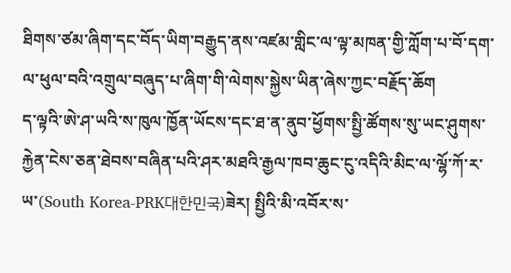ཐིགས་ཙམ་ཞིག་དང་བོད་ཡིག་བརྒྱུད་ནས་འཛམ་གླིང་ལ་ལྟ་མཁན་གྱི་ཀློག་པ་བོ་དག་ལ་ཕུལ་བའི་འགྲུལ་བཞུད་པ་ཞིག་གི་ལེགས་སྐྱེས་ཡིན་ཞེས་ཀྱང་བརྗོད་ཆོག
ད་ལྟའི་ཨེ་ཤ་ཡའི་ས་ཁུལ་ཁྱོན་ཡོངས་དང་ཐ་ན་ནུབ་ཕྱོགས་སྤྱི་ཚོགས་སུ་ཡང་ཤུགས་རྐྱེན་ངེས་ཅན་ཐེབས་བཞིན་པའི་ཤར་མཐའི་རྒྱལ་ཁབ་ཆུང་ངུ་འདིའི་མིང་ལ་ལྷོ་ཀོ་ར་ཡ་(South Korea-PRK대한민국)ཟེར། སྤྱིའི་མི་འབོར་ས་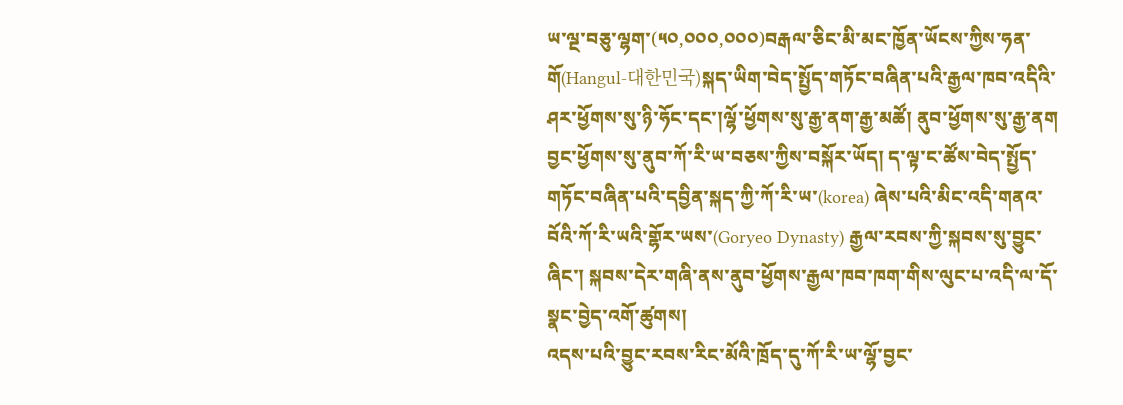ཡ་ལྔ་བཅུ་ལྷག་(༥༠,༠༠༠,༠༠༠)བརྒལ་ཅིང་མི་མང་ཁྱོན་ཡོངས་ཀྱིས་ཧན་གོ(Hangul-대한민국)སྐད་ཡིག་བེད་སྤྱོད་གཏོང་བཞིན་པའི་རྒྱལ་ཁབ་འདིའི་ཤར་ཕྱོགས་སུ་ཉི་ཧོང་དང་།ལྷོ་ཕྱོགས་སུ་རྒྱ་ནག་རྒྱ་མཚོ། ནུབ་ཕྱོགས་སུ་རྒྱ་ནག བྱང་ཕྱོགས་སུ་ནུབ་ཀོ་རི་ཡ་བཅས་ཀྱིས་བསྐོར་ཡོད། ད་ལྟ་ང་ཚོས་བེད་སྤྱོད་གཏོང་བཞིན་པའི་དབྱིན་སྐད་ཀྱི་ཀོ་རི་ཡ་(korea) ཞེས་པའི་མིང་འདི་གནའ་བོའི་ཀོ་རི་ཡའི་གྷོར་ཡས་(Goryeo Dynasty) རྒྱལ་རབས་ཀྱི་སྐབས་སུ་བྱུང་ཞིང་། སྐབས་དེར་གཞི་ནས་ནུབ་ཕྱོགས་རྒྱལ་ཁབ་ཁག་གིས་ལུང་པ་འདི་ལ་དོ་སྣང་བྱེད་འགོ་ཚུགས།
འདས་པའི་བྱུང་རབས་རིང་མོའི་ཁྲོད་དུ་ཀོ་རི་ཡ་ལྷོ་བྱང་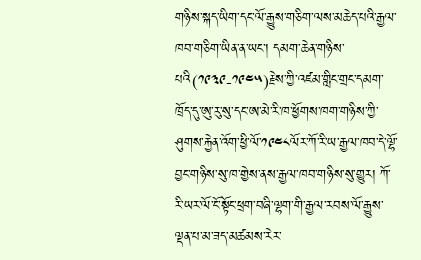གཉིས་སྐད་ཡིག་དང་ལོ་རྒྱུས་གཅིག་ལས་མཆེད་པའི་རྒྱལ་ཁབ་གཅིག་ཡིན་ན་ཡང་། དམག་ཆེན་གཉིས་པའི(༡༩༣༩-༡༩༤༥)རྗེས་ཀྱི་འཛམ་གླིང་གྲང་དམག་ཁྲོད་དུ་ཨུ་རུ་སུ་དང་ཨ་མེ་རི་ཁ་ཕྱོགས་ཁག་གཉིས་ཀྱི་ཤུགས་རྐྱེན་འོག་ཕྱི་ལོ་༡༩༤༨ལོར་ཀོ་རི་ཡ་རྒྱལ་ཁབ་དེ་ལྷོ་བྱང་གཉིས་སུ་ཁ་གྱེས་ནས་རྒྱལ་ཁབ་གཉིས་སུ་གྱུར། ཀོ་རི་ཡར་ལོ་ངོ་སྟོང་ཕྲག་བཞི་ལྷག་གི་རྒྱལ་རབས་ལོ་རྒྱུས་ལྡན་པ་མ་ཟད་མཚམས་རེར་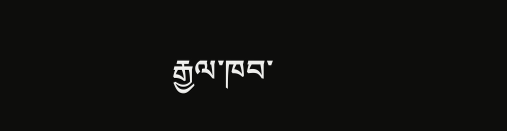རྒྱལ་ཁབ་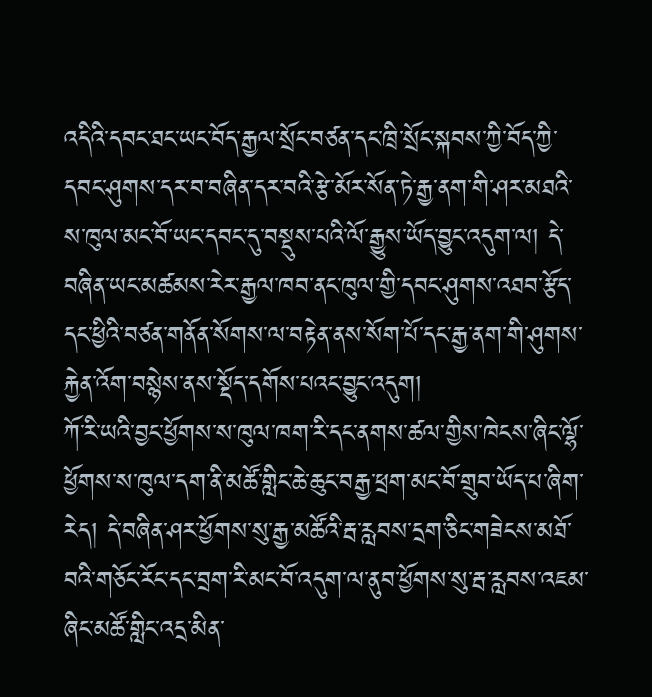འདིའི་དབང་ཐང་ཡང་བོད་རྒྱལ་སྲོང་བཙན་དང་ཁྲི་སྲོང་སྐབས་ཀྱི་བོད་ཀྱི་དབང་ཤུགས་དར་བ་བཞིན་དར་བའི་རྩེ་མོར་སོན་ཏེ་རྒྱ་ནག་གི་ཤར་མཐའི་ས་ཁུལ་མང་བོ་ཡང་དབང་དུ་བསྡུས་པའི་ལོ་རྒྱུས་ཡོད་བྱུང་འདུག་ལ། དེ་བཞིན་ཡང་མཚམས་རེར་རྒྱལ་ཁབ་ནང་ཁུལ་གྱི་དབང་ཤུགས་འཐབ་རྩོད་དང་ཕྱིའི་བཙན་གནོན་སོགས་ལ་བརྟེན་ནས་སོག་པོ་དང་རྒྱ་ནག་གི་ཤུགས་རྐྱེན་འོག་བསྙེས་ནས་སྡོད་དགོས་པའང་བྱུང་འདུག།
ཀོ་རི་ཡའི་བྱང་ཕྱོགས་ས་ཁུལ་ཁག་རི་དང་ནགས་ཚལ་གྱིས་ཁེངས་ཞིང་ལྷོ་ཕྱོགས་ས་ཁུལ་དག་ནི་མཚོ་གླིང་ཆེ་ཆུང་བརྒྱ་ཕྲག་མང་བོ་གྲུབ་ཡོད་པ་ཞིག་རེད། དེ་བཞིན་ཤར་ཕྱོགས་སུ་རྒྱ་མཚོའི་རྦ་རླབས་དྲག་ཅིང་གཟེངས་མཐོ་བའི་གཅོང་རོང་དང་བྲག་རི་མང་བོ་འདུག་ལ་ནུབ་ཕྱོགས་སུ་རྦ་རླབས་འཇམ་ཞིང་མཚོ་གླིང་འདྲ་མིན་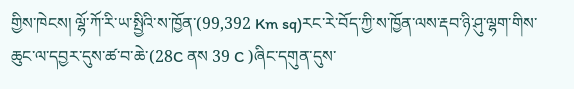གྱིས་ཁེངས། ལྷོ་ཀོ་རི་ཡ་སྤྱིའི་ས་ཁྱོན་(99,392 Km sq)རང་རེ་བོད་ཀྱི་ས་ཁྱོན་ལས་རྡབ་ཉི་ཤུ་ལྷག་གིས་ཆུང་ལ་དབྱར་དུས་ཚ་བ་ཆེ་(28C ནས 39 C )ཞིང་དགུན་དུས་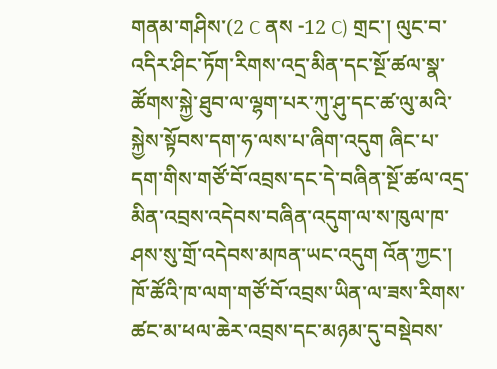གནམ་གཤིས་(2 C ནས -12 C) གྲང་། ལུང་བ་འདིར་ཤིང་ཏོག་རིགས་འདྲ་མིན་དང་སྔོ་ཚལ་སྣ་ཚོགས་སྐྱེ་ཐུབ་ལ་ལྷག་པར་ཀུ་ཤུ་དང་ཚ་ལུ་མའི་སྐྱེས་སྟོབས་དག་ཧ་ལས་པ་ཞིག་འདུག ཞིང་པ་དག་གིས་གཙོ་བོ་འབྲས་དང་དེ་བཞིན་སྔོ་ཚལ་འདྲ་མིན་འབྲས་འདེབས་བཞིན་འདུག་ལ་ས་ཁུལ་ཁ་ཤས་སུ་གྲོ་འདེབས་མཁན་ཡང་འདུག འོན་ཀྱང་། ཁོ་ཚོའི་ཁ་ལག་གཙོ་བོ་འབྲས་ཡིན་ལ་ཟས་རིགས་ཚང་མ་ཕལ་ཆེར་འབྲས་དང་མཉམ་དུ་བསྡེབས་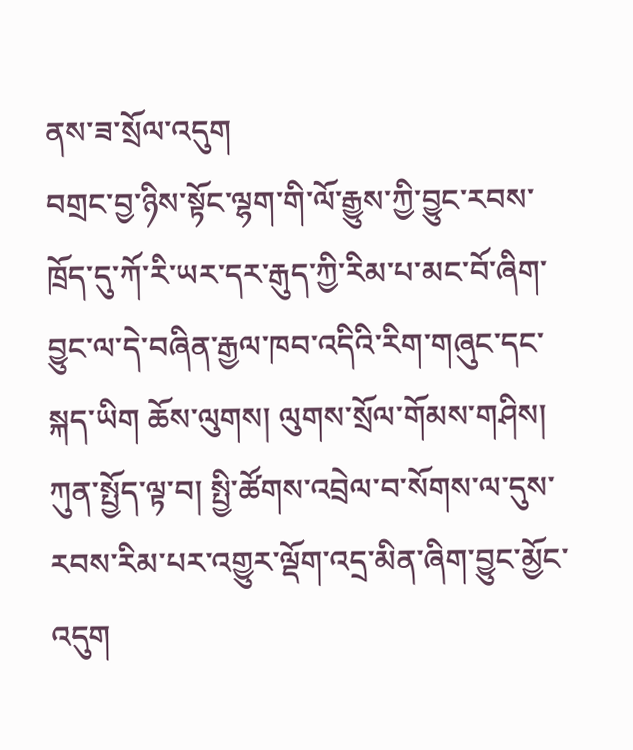ནས་ཟ་སྲོལ་འདུག
བགྲང་བྱ་ཉིས་སྟོང་ལྷག་གི་ལོ་རྒྱུས་ཀྱི་བྱུང་རབས་ཁྲོད་དུ་ཀོ་རི་ཡར་དར་རྒུད་ཀྱི་རིམ་པ་མང་བོ་ཞིག་བྱུང་ལ་དེ་བཞིན་རྒྱལ་ཁབ་འདིའི་རིག་གཞུང་དང་སྐད་ཡིག ཆོས་ལུགས། ལུགས་སྲོལ་གོམས་གཤིས། ཀུན་སྤྱོད་ལྟ་བ། སྤྱི་ཚོགས་འབྲེལ་བ་སོགས་ལ་དུས་རབས་རིམ་པར་འགྱུར་ལྡོག་འདྲ་མིན་ཞིག་བྱུང་མྱོང་འདུག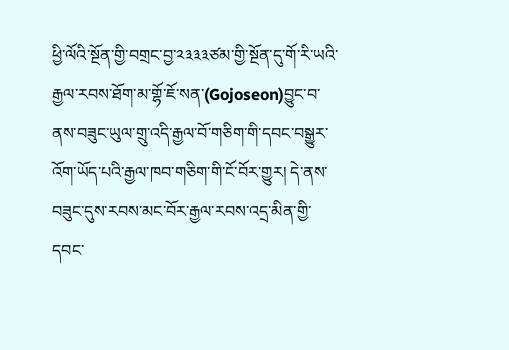ཕྱི་ལོའི་སྔོན་གྱི་བགྲང་བྱ་༢༣༣༣ཙམ་གྱི་སྔོན་དུ་གོ་རི་ཡའི་རྒྱལ་རབས་ཐོག་མ་གྷོ་ཇོ་སན་(Gojoseon)བྱུང་བ་ནས་བཟུང་ཡུལ་གྲུ་འདི་རྒྱལ་བོ་གཅིག་གི་དབང་བསྒྱུར་འོག་ཡོད་པའི་རྒྱལ་ཁབ་གཅིག་གི་ངོ་བོར་གྱུར། དེ་ནས་བཟུང་དུས་རབས་མང་བོར་རྒྱལ་རབས་འདྲ་མིན་གྱི་དབང་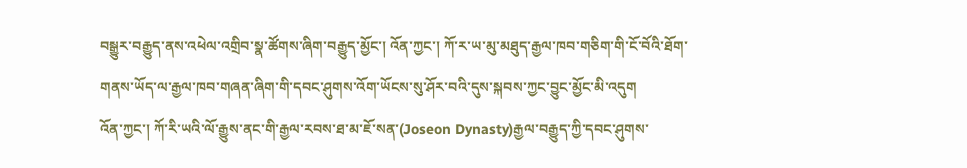བསྒྱུར་བརྒྱུད་ནས་འཕེལ་འགྲིབ་སྣ་ཚོགས་ཞིག་བརྒྱུད་མྱོང་། འོན་ཀྱང་། ཀོ་ར་ཡ་མུ་མཐུད་རྒྱལ་ཁབ་གཅིག་གི་ངོ་བོའི་ཐོག་གནས་ཡོད་ལ་རྒྱལ་ཁབ་གཞན་ཞིག་གི་དབང་ཤུགས་འོག་ཡོངས་སུ་ཤོར་བའི་དུས་སྐབས་ཀྱང་བྱུང་མྱོང་མི་འདུག
འོན་ཀྱང་། ཀོ་རི་ཡའི་ལོ་རྒྱུས་ནང་གི་རྒྱལ་རབས་ཐ་མ་ཇོ་སན་(Joseon Dynasty)རྒྱལ་བརྒྱུད་ཀྱི་དབང་ཤུགས་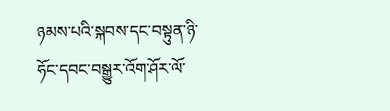ཉམས་པའི་སྐབས་དང་བསྟུན་ཉི་ཧོང་དབང་བསྒྱུར་འོག་ཤོར་ལོ་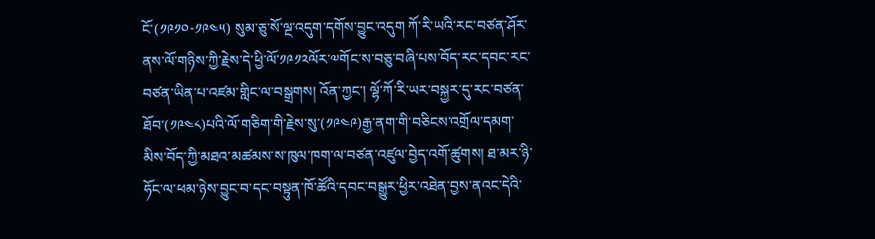ངོ་(༡༩༡༠-༡༩༤༥) སུམ་ཅུ་སོ་ལྔ་འདུག་དགོས་བྱུང་འདུག ཀོ་རི་ཡའི་རང་བཙན་ཤོར་ནས་ལོ་གཉིས་ཀྱི་རྗེས་དེ་ཕྱི་ལོ་༡༩༡༢ལོར་༧གོང་ས་བཅུ་བཞི་པས་བོད་རང་དབང་རང་བཙན་ཡིན་པ་འཛམ་གླིང་ལ་བསྒྲགས། འོན་ཀྱང་། ལྷོ་ཀོ་རི་ཡར་བསྐྱར་དུ་རང་བཙན་ཐོབ་(༡༩༤༨)པའི་ལོ་གཅིག་གི་རྗེས་སུ་(༡༩༤༩)རྒྱ་ནག་གི་བཅིངས་འགྲོལ་དམག་མིས་བོད་ཀྱི་མཐའ་མཚམས་ས་ཁུལ་ཁག་ལ་བཙན་འཛུལ་བྱེད་འགོ་ཚུགས། ཐ་མར་ཉི་ཧོང་ལ་ཕམ་ཉེས་བྱུང་བ་དང་བསྟུན་ཁོ་ཚོའི་དབང་བསྒྱུར་ཕྱིར་འཐེན་བྱས་ནའང་དེའི་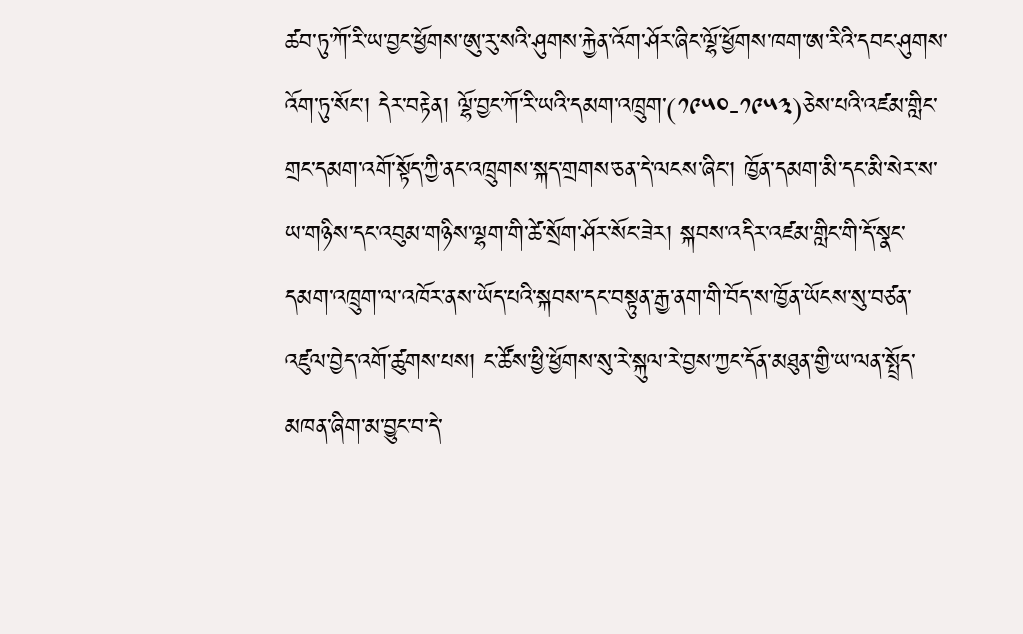ཚབ་ཏུ་ཀོ་རི་ཡ་བྱང་ཕྱོགས་ཨུ་རུ་སའི་ཤུགས་རྐྱེན་འོག་ཤོར་ཞིང་ལྷོ་ཕྱོགས་ཁག་ཨ་རིའི་དབང་ཤུགས་འོག་ཏུ་སོང་། དེར་བརྟེན། ལྷོ་བྱང་ཀོ་རི་ཡའི་དམག་འཁྲུག་(༡༩༥༠-༡༩༥༣)ཅེས་པའི་འཛམ་གླིང་གྲང་དམག་འགོ་སྟོད་ཀྱི་ནང་འཁྲུགས་སྐད་གྲགས་ཅན་དེ་ལངས་ཞིང་། ཁྱོན་དམག་མི་དང་མི་སེར་ས་ཡ་གཉིས་དང་འབུམ་གཉིས་ལྷག་གི་ཚེ་སྲོག་ཤོར་སོང་ཟེར། སྐབས་འདིར་འཛམ་གླིང་གི་དོ་སྣང་དམག་འཁྲུག་ལ་འཁོར་ནས་ཡོད་པའི་སྐབས་དང་བསྟུན་རྒྱ་ནག་གི་བོད་ས་ཁྱོན་ཡོངས་སུ་བཙན་འཛུལ་བྱེད་འགོ་ཚུགས་པས། ང་ཚོས་ཕྱི་ཕྱོགས་སུ་རེ་སྐུལ་རེ་བྱས་ཀྱང་དོན་མཐུན་གྱི་ཡ་ལན་སྤྲོད་མཁན་ཞིག་མ་བྱུང་བ་དེ་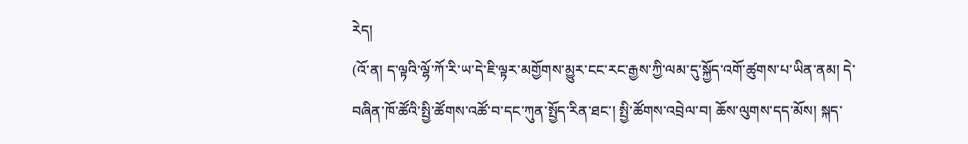རེད།
(འོ་ན། ད་ལྟའི་ལྷོ་ཀོ་རི་ཡ་དེ་ཇི་ལྟར་མགྱོགས་མྱུར་ངང་རང་རྒྱས་ཀྱི་ལམ་དུ་སྐྱོད་འགོ་ཚུགས་པ་ཡིན་ནམ། དེ་བཞིན་ཁོ་ཚོའི་སྤྱི་ཚོགས་འཚོ་བ་དང་ཀུན་སྤྱོད་རིན་ཐང་། སྤྱི་ཚོགས་འབྲེལ་བ། ཆོས་ལུགས་དད་མོས། སྐད་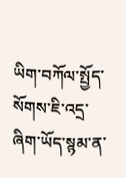ཡིག་བཀོལ་སྤྱོད་སོགས་ཇི་འདྲ་ཞིག་ཡོད་སྙམ་ན་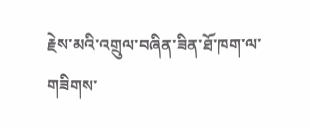རྗེས་མའི་འགྲུལ་བཞིན་ཟིན་ཐོ་ཁག་ལ་གཟིགས་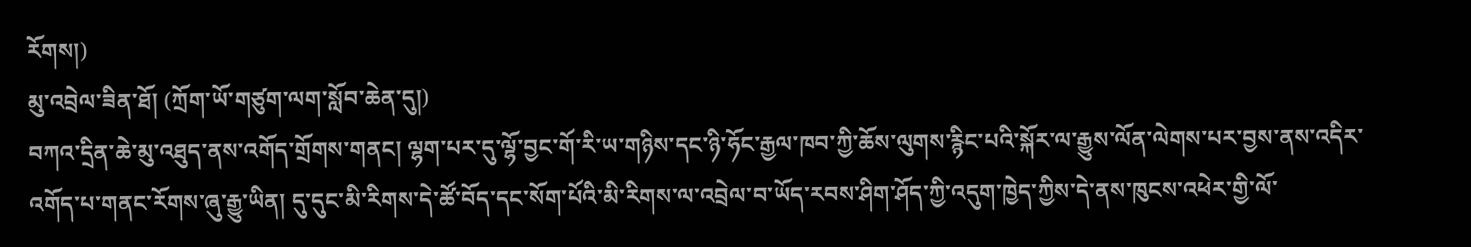རོགས།)
མུ་འབྲེལ་ཟིན་ཐོ། (ཀྲོག་ཡོ་གཙུག་ལག་སློབ་ཆེན་དུ།)
བཀའ་དྲིན་ཆེ་མུ་འཐུད་ནས་འགོད་གྲོགས་གནང། ལྷག་པར་དུ་ལྷོ་བྱང་གོ་རི་ཡ་གཉིས་དང་ཉི་ཧོང་རྒྱལ་ཁབ་ཀྱི་ཆོས་ལུགས་རྙིང་པའི་སྐོར་ལ་རྒྱུས་ལོན་ལེགས་པར་བྱས་ནས་འདིར་འགོད་པ་གནང་རོགས་ཞུ་རྒྱུ་ཡིན། དུ་དུང་མི་རིགས་དེ་ཚོ་བོད་དང་སོག་པོའི་མི་རིགས་ལ་འབྲེལ་བ་ཡོད་རབས་ཤིག་ཤོད་ཀྱི་འདུག་ཁྱེད་ཀྱིས་དེ་ནས་ཁུངས་འཕེར་གྱི་ལོ་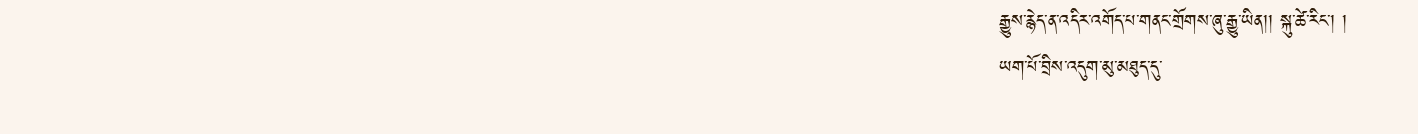རྒྱུས་རྙེད་ན་འདིར་འགོད་པ་གནང་གྲོགས་ཞུ་རྒྱུ་ཡིན།། སྐུ་ཚེ་རིང་། །
ཡག་པོ་བྲིས་འདུག་མུ་མཐུད་དུ་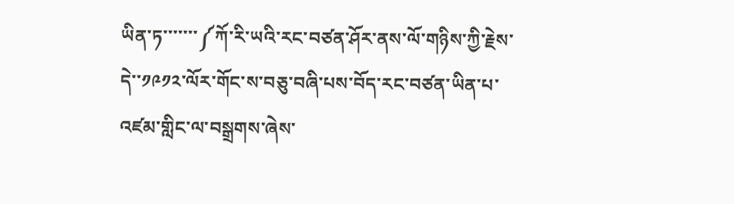ཡིན་ཏ་་་་་་་༼ཀོ་རི་ཡའི་རང་བཙན་ཤོར་ནས་ལོ་གཉིས་ཀྱི་རྗེས་དེ་་༡༩༡༢་ལོར་གོང་ས་བཅུ་བཞི་པས་བོད་རང་བཙན་ཡིན་པ་འཛམ་གླིང་ལ་བསྒྲགས་ཞེས་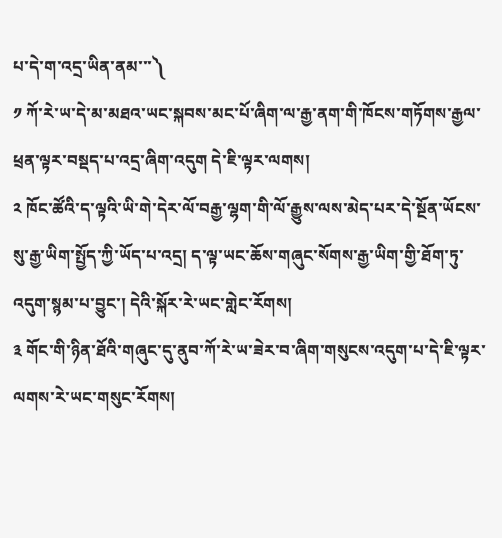པ་དེ་ག་འདྲ་ཡིན་ནམ་་་༽
༡ ཀོ་རེ་ཡ་དེ་མ་མཐའ་ཡང་སྐབས་མང་པོ་ཞིག་ལ་རྒྱ་ནག་གི་ཁོངས་གཏོགས་རྒྱལ་ཕྲན་ལྟར་བསྡད་པ་འདྲ་ཞིག་འདུག དེ་ཇི་ལྟར་ལགས།
༢ ཁོང་ཚོའི་ད་ལྟའི་ཡི་གེ་དེར་ལོ་བརྒྱ་ལྷག་གི་ལོ་རྒྱུས་ལས་མེད་པར་དེ་སྔོན་ཡོངས་སུ་རྒྱ་ཡིག་སྤྱོད་ཀྱི་ཡོད་པ་འདྲ། ད་ལྟ་ཡང་ཆོས་གཞུང་སོགས་རྒྱ་ཡིག་གྱི་ཐོག་ཏུ་འདུག་སྙམ་པ་བྱུང་། དེའི་སྐོར་རེ་ཡང་གླེང་རོགས།
༣ གོང་གི་ཉིན་ཐོའི་གཞུང་དུ་ནུབ་ཀོ་རེ་ཡ་ཟེར་བ་ཞིག་གསུངས་འདུག་པ་དེ་ཇི་ལྟར་ལགས་རེ་ཡང་གསུང་རོགས།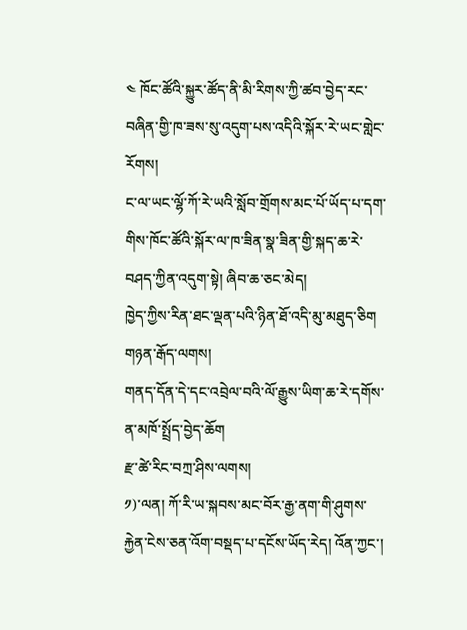༤ ཁོང་ཚོའི་སྐྱུར་ཚོད་ནི་མི་རིགས་ཀྱི་ཚབ་བྱེད་རང་བཞིན་གྱི་ཁ་ཟས་སུ་འདུག་པས་འདིའི་སྐོར་རེ་ཡང་གླེང་རོགས།
ང་ལ་ཡང་ལྷོ་ཀོ་རེ་ཡའི་སློབ་གྲོགས་མང་པོ་ཡོད་པ་དག་གིས་ཁོང་ཚོའི་སྐོར་ལ་ཁ་ཟིན་སྣ་ཟིན་གྱི་སྐད་ཆ་རེ་བཤད་ཀྱིན་འདུག་སྟེ། ཞིབ་ཆ་ཅང་མེད།
ཁྱེད་ཀྱིས་རིན་ཐང་ལྡན་པའི་ཉིན་ཐོ་འདི་མུ་མཐུད་ཅིག
གཉན་རྒོད་ལགས།
གནད་དོན་དེ་དང་འབྲེལ་བའི་ལོ་རྒྱུས་ཡིག་ཆ་རེ་དགོས་ན་མཁོ་སྤྲོད་བྱེད་ཆོག
རྫ་ཚེ་རིང་བཀྲ་ཤིས་ལགས།
༡)་ལན། ཀོ་རི་ཡ་སྐབས་མང་བོར་རྒྱ་ནག་གི་ཤུགས་རྐྱེན་ངེས་ཅན་འོག་བསྡད་པ་དངོས་ཡོད་རེད། འོན་ཀྱང་།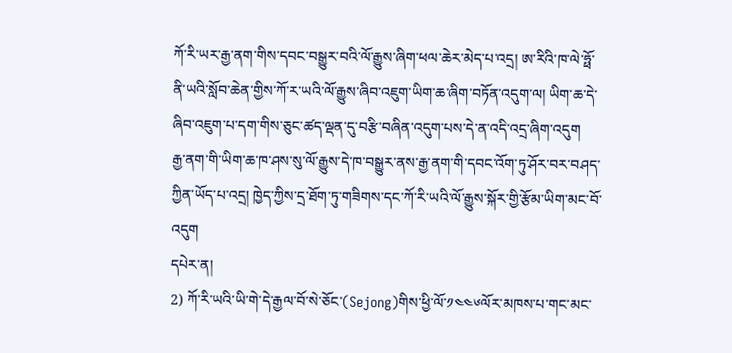ཀོ་རི་ཡར་རྒྱ་ནག་གིས་དབང་བསྒྱུར་བའི་ལོ་རྒྱུས་ཞིག་ཕལ་ཆེར་མེད་པ་འདྲ། ཨ་རིའི་ཁ་ལེ་ཧྥོ་ནི་ཡའི་སློབ་ཆེན་གྱིས་ཀོ་ར་ཡའི་ལོ་རྒྱུས་ཞིབ་འཇུག་ཡིག་ཆ་ཞིག་བཏོན་འདུག་ལ། ཡིག་ཆ་དེ་ཞིབ་འཇུག་པ་དག་གིས་ཅུང་ཚད་ལྡན་དུ་བརྩི་བཞིན་འདུག་པས་དེ་ན་འདི་འདྲ་ཞིག་འདུག
རྒྱ་ནག་གི་ཡིག་ཆ་ཁ་ཤས་སུ་ལོ་རྒྱུས་དེ་ཁ་བསྒྱུར་ནས་རྒྱ་ནག་གི་དབང་འོག་ཏུ་ཤོར་བར་བཤད་ཀྱིན་ཡོད་པ་འདྲ། ཁྱེད་ཀྱིས་དྲ་ཐོག་ཏུ་གཟིགས་དང་ཀོ་རི་ཡའི་ལོ་རྒྱུས་སྐོར་གྱི་རྩོམ་ཡིག་མང་བོ་འདུག
དཔེར་ན།
2) ཀོ་རི་ཡའི་ཡི་གེ་དེ་རྒྱལ་བོ་སེ་ཅོང་(Sejong)གིས་ཕྱི་ལོ་༡༤༤༦ལོར་མཁས་པ་གང་མང་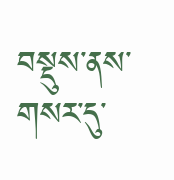བསྡུས་ནས་གསར་དུ་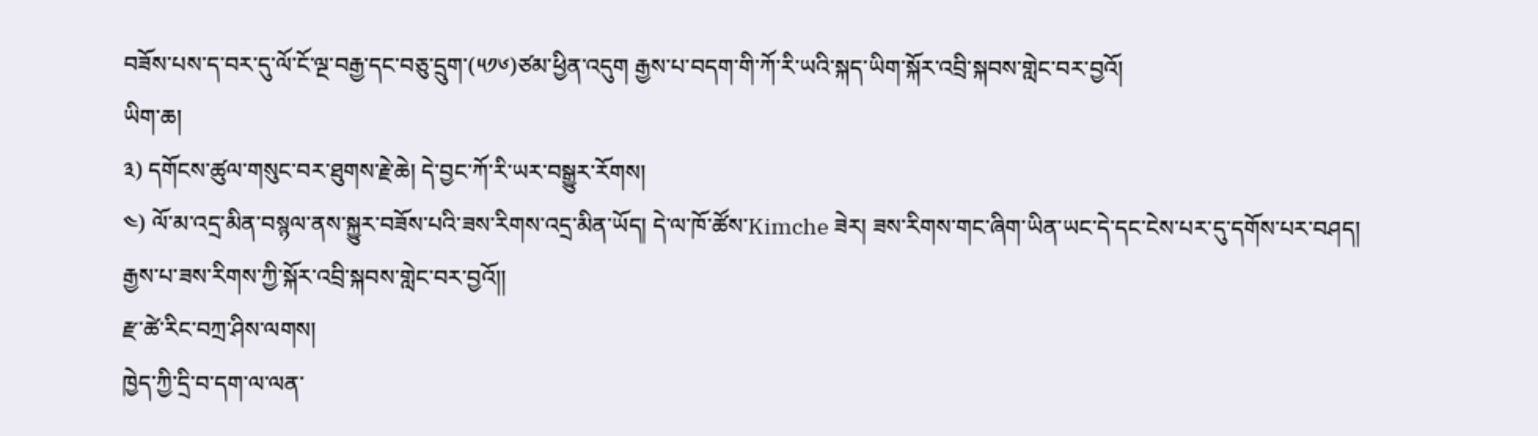བཟོས་པས་ད་བར་དུ་ལོ་ངོ་ལྔ་བརྒྱ་དང་བཅུ་དྲུག་(༥༡༦)ཙམ་ཕྱིན་འདུག རྒྱས་པ་བདག་གི་ཀོ་རི་ཡའི་སྐད་ཡིག་སྐོར་འབྲི་སྐབས་གླེང་བར་བྱའོ།
ཡིག་ཆ།
༣) དགོངས་ཚུལ་གསུང་བར་ཐུགས་རྗེ་ཆེ། དེ་བྱང་ཀོ་རི་ཡར་བསྒྱུར་རོགས།
༤) ལོ་མ་འདྲ་མིན་བསྙལ་ནས་སྐྱུར་བཟོས་པའི་ཟས་རིགས་འདྲ་མིན་ཡོད། དེ་ལ་ཁོ་ཚོས་Kimche ཟེར། ཟས་རིགས་གང་ཞིག་ཡིན་ཡང་དེ་དང་ངེས་པར་དུ་དགོས་པར་བཤད།
རྒྱས་པ་ཟས་རིགས་ཀྱི་སྐོར་འབྲི་སྐབས་གླེང་བར་བྱའོ།།
རྫ་ཚེ་རིང་བཀྲ་ཤིས་ལགས།
ཁྱེད་ཀྱི་དྲི་བ་དག་ལ་ལན་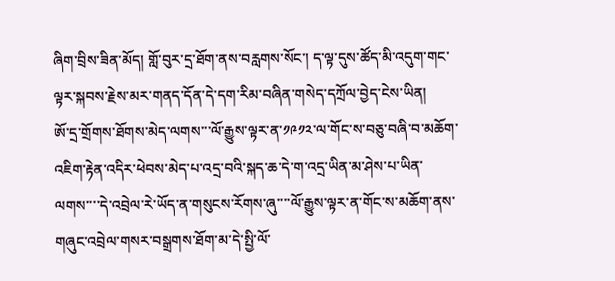ཞིག་བྲིས་ཟིན་མོད། གློ་བུར་དྲ་ཐོག་ནས་བརླགས་སོང་། ད་ལྟ་དུས་ཚོད་མི་འདུག་གང་ལྟར་སྐབས་རྗེས་མར་གནད་དོན་དེ་དག་རིམ་བཞིན་གསེད་དཀྲོལ་བྱེད་ངེས་ཡིན།
ཨོ་དྲ་གྲོགས་ཐོགས་མེད་ལགས་་་ལོ་རྒྱུས་ལྟར་ན་༡༩༡༢་ལ་གོང་ས་བཅུ་བཞི་བ་མཆོག་འཇིག་རྟེན་འདིར་ཕེབས་མེད་པ་འདྲ་བའི་སྐད་ཆ་དེ་ག་འདྲ་ཡིན་མ་ཤེས་པ་ཡིན་ལགས་་་་དེ་འབྲེལ་རེ་ཡོད་ན་གསུངས་རོགས་ཞུ་་་་ལོ་རྒྱུས་ལྟར་ན་གོང་ས་མཆོག་ནས་གཞུང་འབྲེལ་གསར་བསྒྲགས་ཐོག་མ་དེ་སྤྱི་ལོ་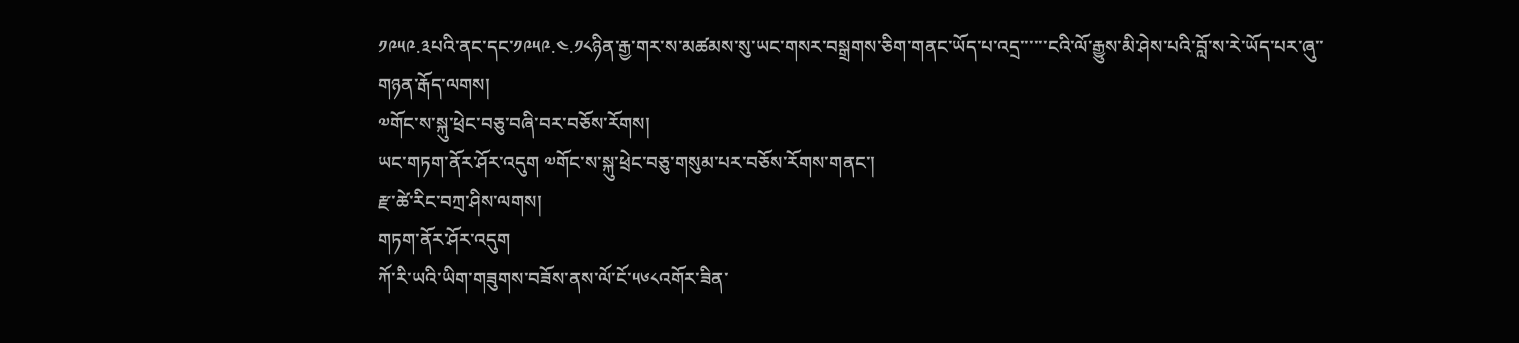༡༩༥༩.༣པའི་ནང་དང་༡༩༥༩.༤.༡༨ཉིན་རྒྱ་གར་ས་མཚམས་སུ་ཡང་གསར་བསྒྲགས་ཅིག་གནང་ཡོད་པ་འདྲ་་་་་་ངའི་ལོ་རྒྱུས་མི་ཤེས་པའི་བློ་ས་རེ་ཡོད་པར་ཞུ་་
གཉན་རྒོད་ལགས།
༧གོང་ས་སྐུ་ཕྲེང་བཅུ་བཞི་བར་བཅོས་རོགས།
ཡང་གཏག་ནོར་ཤོར་འདུག ༧གོང་ས་སྐུ་ཕྲེང་བཅུ་གསུམ་པར་བཅོས་རོགས་གནང་།
རྫ་ཚེ་རིང་བཀྲ་ཤིས་ལགས།
གཏག་ནོར་ཤོར་འདུག
ཀོ་རི་ཡའི་ཡིག་གཟུགས་བཟོས་ནས་ལོ་ངོ་༥༦༨འགོར་ཟིན་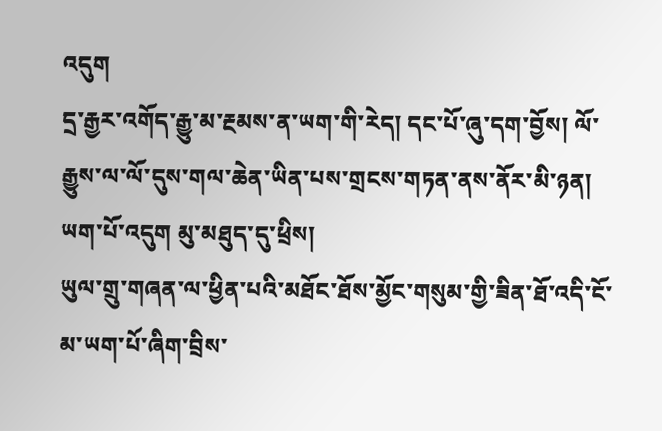འདུག
དྲ་རྒྱར་འགོད་རྒྱུ་མ་རྔམས་ན་ཡག་གི་རེད། དང་པོ་ཞུ་དག་བྱོས། ལོ་རྒྱུས་ལ་ལོ་དུས་གལ་ཆེན་ཡིན་པས་གྲངས་གཏན་ནས་ནོར་མི་ཉན། ཡག་པོ་འདུག མུ་མཐུད་དུ་ཕྲིས།
ཡུལ་གྲུ་གཞན་ལ་ཕྱིན་པའི་མཐོང་ཐོས་མྱོང་གསུམ་གྱི་ཟིན་ཐོ་འདི་ངོ་མ་ཡག་པོ་ཞིག་བྲིས་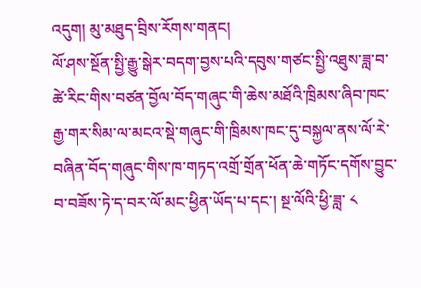འདུག། མུ་མཐུད་བྲིས་རོགས་གནང།
ལོ་ཤས་སྔོན་སྤྱི་རྒྱུ་སྒེར་བདག་བྱས་པའི་དབུས་གཙང་སྤྱི་འཐུས་ཟླ་བ་ཚེ་རིང་གིས་བཙན་བྱོལ་བོད་གཞུང་གི་ཆེས་མཐོའི་ཁྲིམས་ཞིབ་ཁང་རྒྱ་གར་སིམ་ལ་མངའ་སྡེ་གཞུང་གི་ཁྲིམས་ཁང་དུ་བསྐྱལ་ནས་ལོ་རེ་བཞིན་བོད་གཞུང་གིས་ཁ་གཏད་འགྲོ་གྲོན་ཕོན་ཆེ་གཏོང་དགོས་བྱུང་བ་བཟོས་ཏེ་ད་བར་ལོ་མང་ཕྱིན་ཡོད་པ་དང་། སྔ་ལོའི་ཕྱི་ཟླ་ ༨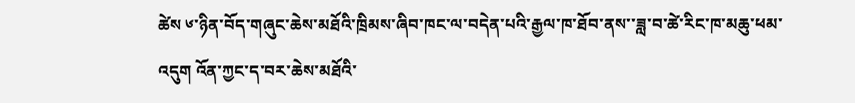ཚེས ༦་ཉིན་བོད་གཞུང་ཆེས་མཐོའི་ཁྲིམས་ཞིབ་ཁང་ལ་བདེན་པའི་རྒྱལ་ཁ་ཐོབ་ནས་་ཟླ་བ་ཚེ་རིང་ཁ་མཆུ་ཕམ་འདུག འོན་ཀྱང་ད་བར་ཆེས་མཐོའི་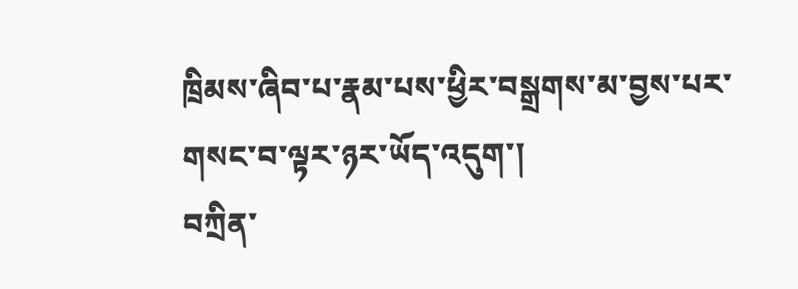ཁྲིམས་ཞིབ་པ་རྣམ་པས་ཕྱིར་བསྒྲགས་མ་བྱས་པར་གསང་བ་ལྟར་ཉར་ཡོད་འདུག་།
བཀྲིན་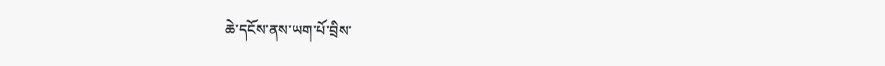ཆེ་དངོས་ནས་ཡག་པོ་བྲིས་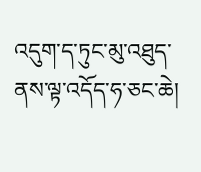འདུག་ད་ཏུང་མུ་འཐུད་ནས་ལྟ་འདོད་ཧ་ཅང་ཆེ།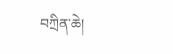བཀྲིན་ཆེ།